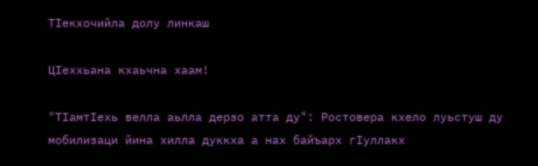ТIекхочийла долу линкаш

ЦIеххьана кхаьчна хаам!

"ТIамтIехь велла аьлла дерзо атта ду": Ростовера кхело луьстуш ду мобилизаци йина хилла дуккха а нах байъарх гIуллакх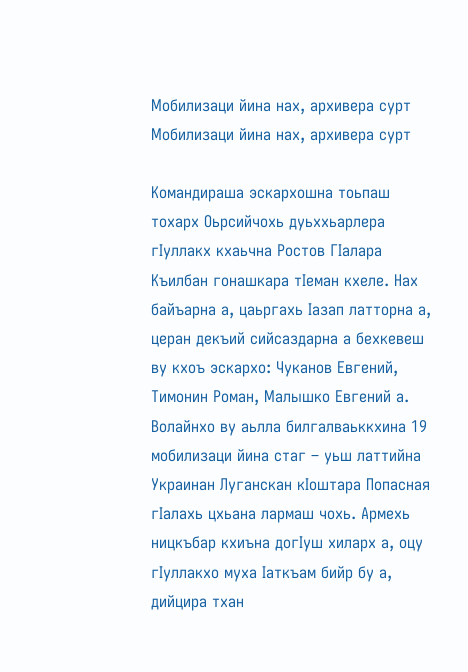Мобилизаци йина нах, архивера сурт
Мобилизаци йина нах, архивера сурт

Командираша эскархошна тоьпаш тохарх Оьрсийчохь дуьххьарлера гIуллакх кхаьчна Ростов ГIалара Къилбан гонашкара тIеман кхеле. Нах байъарна а, цаьргахь Iазап латторна а, церан декъий сийсаздарна а бехкевеш ву кхоъ эскархо: Чуканов Евгений, Тимонин Роман, Малышко Евгений а. Волайнхо ву аьлла билгалваьккхина 19 мобилизаци йина стаг – уьш латтийна Украинан Луганскан кIоштара Попасная гIалахь цхьана лармаш чохь. Армехь ницкъбар кхиъна догIуш хиларх а, оцу гIуллакхо муха Iаткъам бийр бу а, дийцира тхан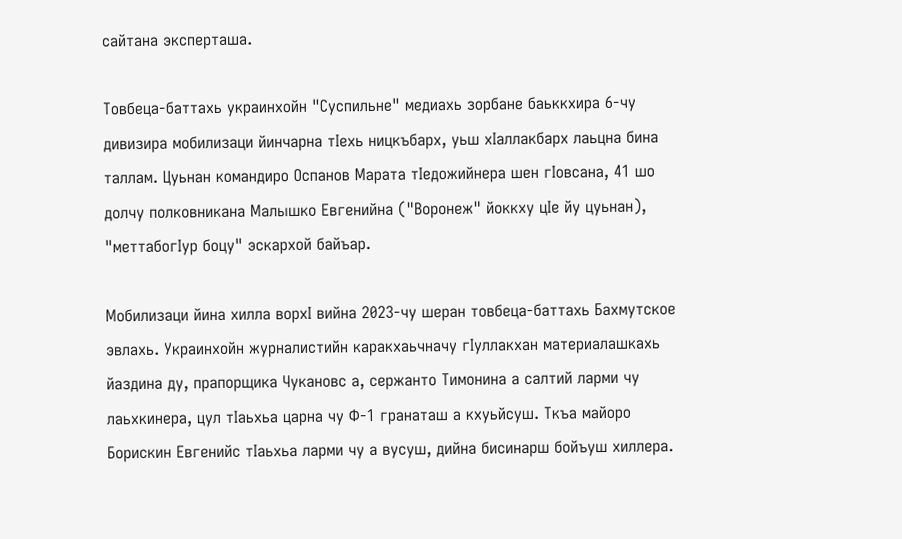сайтана эксперташа.

Товбеца-баттахь украинхойн "Суспильне" медиахь зорбане баьккхира 6-чу дивизира мобилизаци йинчарна тIехь ницкъбарх, уьш хIаллакбарх лаьцна бина таллам. Цуьнан командиро Оспанов Марата тIедожийнера шен гIовсана, 41 шо долчу полковникана Малышко Евгенийна ("Воронеж" йоккху цIе йу цуьнан), "меттабогIур боцу" эскархой байъар.

Мобилизаци йина хилла ворхI вийна 2023-чу шеран товбеца-баттахь Бахмутское эвлахь. Украинхойн журналистийн каракхаьчначу гIуллакхан материалашкахь йаздина ду, прапорщика Чукановс а, сержанто Тимонина а салтий ларми чу лаьхкинера, цул тIаьхьа царна чу Ф-1 гранаташ а кхуьйсуш. Ткъа майоро Борискин Евгенийс тIаьхьа ларми чу а вусуш, дийна бисинарш бойъуш хиллера.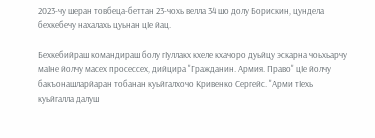2023-чу шеран товбеца-беттан 23-чохь велла 34 шо долу Борискин, цундела бехкебечу нахалахь цуьнан цIе йац.

Бехкебийраш командираш болу гIуллакх кхеле кхачоро дуьйцу эскарна чоьхьарчу маIне йолчу масех просессех, дийцира "Гражданин. Армия. Право" цIе йолчу бакъонашларйаран тобанан куьйгалхочо Кривенко Сергейс. "Арми тIехь куьйгалла далуш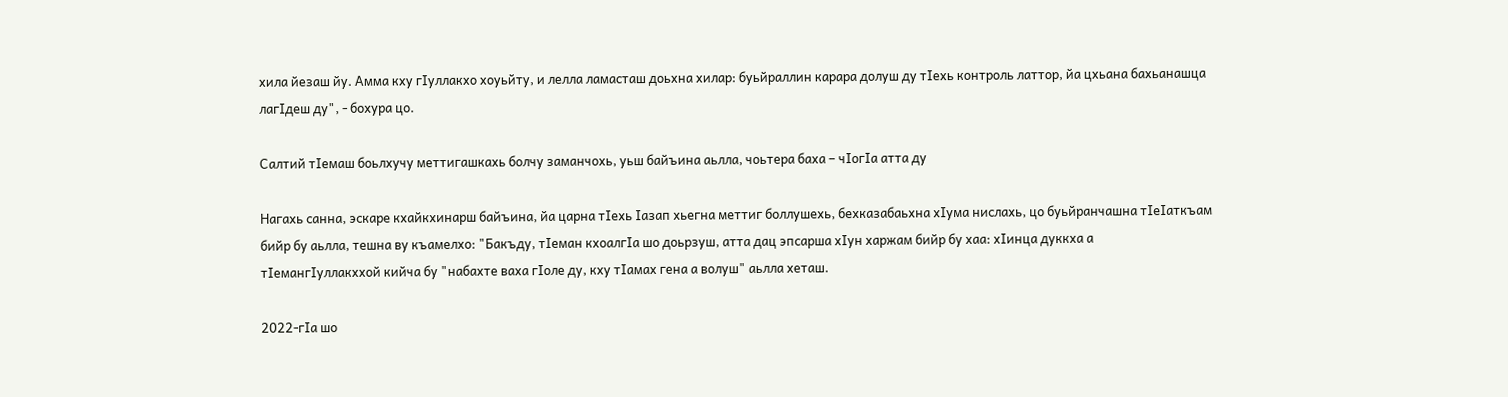хила йезаш йу. Амма кху гIуллакхо хоуьйту, и лелла ламасташ доьхна хилар: буьйраллин карара долуш ду тIехь контроль латтор, йа цхьана бахьанашца лагIдеш ду", - бохура цо.

Салтий тIемаш боьлхучу меттигашкахь болчу заманчохь, уьш байъина аьлла, чоьтера баха – чIогIа атта ду

Нагахь санна, эскаре кхайкхинарш байъина, йа царна тIехь Iазап хьегна меттиг боллушехь, бехказабаьхна хIума нислахь, цо буьйранчашна тӀеӀаткъам бийр бу аьлла, тешна ву къамелхо: "Бакъду, тӀеман кхоалгӀа шо доьрзуш, атта дац эпсарша хӀун харжам бийр бу хаа: хӀинца дуккха а тIемангIуллакххой кийча бу "набахте ваха гӀоле ду, кху тӀамах гена а волуш" аьлла хеташ.

2022-гӀа шо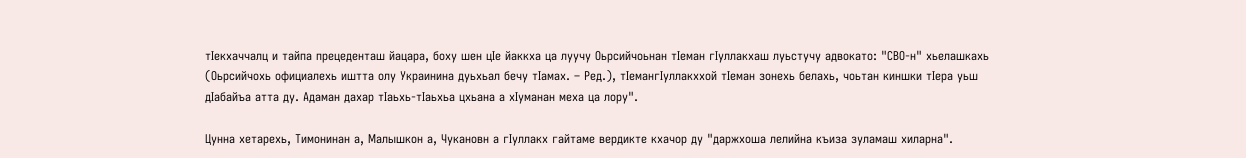тӀекхаччалц и тайпа прецеденташ йацара, боху шен цӀе йаккха ца луучу Оьрсийчоьнан тӀеман гIуллакхаш луьстучу адвокато: "СВО-н" хьелашкахь (Оьрсийчохь официалехь иштта олу Украинина дуьхьал бечу тӀамах. – Ред.), тӀемангIуллакххой тIеман зонехь белахь, чоьтан киншки тIера уьш дIабайъа атта ду. Адаман дахар тIаьхь-тIаьхьа цхьана а хIуманан меха ца лору".

Цунна хетарехь, Тимонинан а, Малышкон а, Чукановн а гIуллакх гайтаме вердикте кхачор ду "даржхоша лелийна къиза зуламаш хиларна".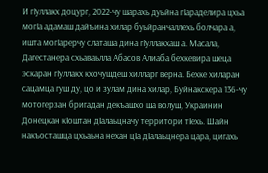И гӀуллакх доцург, 2022-чу шарахь дуьйна гIараделира цхьа могӀа адамаш дайъина хилар буьйранчаллехь болчара а, ишта могӀарерчу слаташа дина гӀуллакхаш а. Масала, Дагестанера схьаваьлла Абасов Алиаба бехкевира шеца эскаран гIуллакх кхочушдеш хилларг верна. Бехке хиларан сацамца гуш ду, цо и зулам дина хилар, Буйнакскера 136-чу мотогерзан бригадан декъашхо ша волуш, Украинин Донецкан кӀоштан дӀалаьцначу территори тӀехь. Шайн накъосташца цхьаьна нехан цӀа дӀалаьцнера цара, цигахь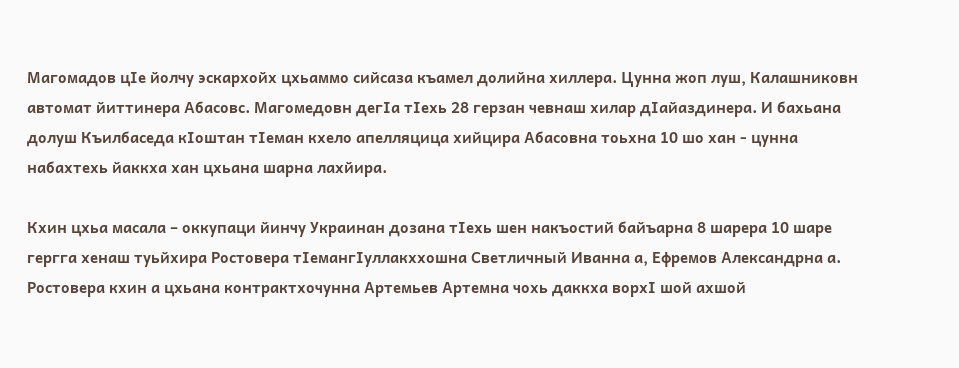Магомадов цӀе йолчу эскархойх цхьаммо сийсаза къамел долийна хиллера. Цунна жоп луш, Калашниковн автомат йиттинера Абасовс. Магомедовн дегӀа тӀехь 28 герзан чевнаш хилар дӀайаздинера. И бахьана долуш Къилбаседа кӀоштан тӀеман кхело апелляцица хийцира Абасовна тоьхна 10 шо хан - цунна набахтехь йаккха хан цхьана шарна лахйира.

Кхин цхьа масала – оккупаци йинчу Украинан дозана тIехь шен накъостий байъарна 8 шарера 10 шаре гергга хенаш туьйхира Ростовера тIемангIуллакххошна Светличный Иванна а, Ефремов Александрна а. Ростовера кхин а цхьана контрактхочунна Артемьев Артемна чохь даккха ворхI шой ахшой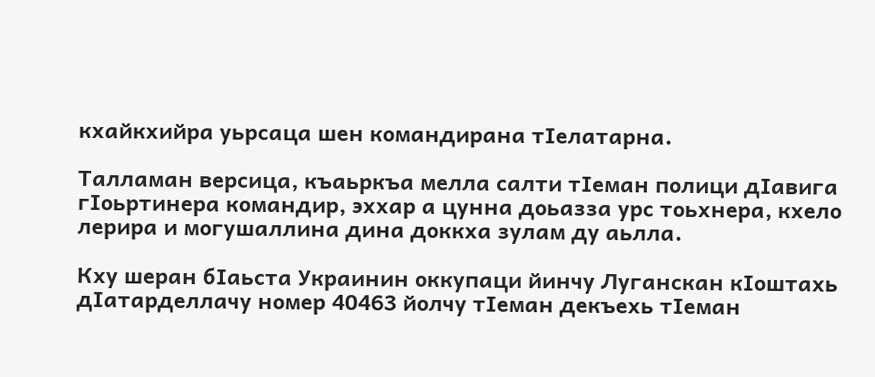кхайкхийра уьрсаца шен командирана тIелатарна.

Талламан версица, къаьркъа мелла салти тIеман полици дIавига гIоьртинера командир, эххар а цунна доьазза урс тоьхнера, кхело лерира и могушаллина дина доккха зулам ду аьлла.

Кху шеран бIаьста Украинин оккупаци йинчу Луганскан кӀоштахь дӀатарделлачу номер 40463 йолчу тӀеман декъехь тӀеман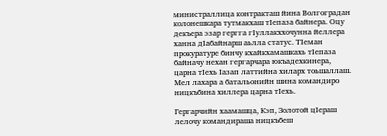министраллица контракташ йина Волгоградан колонешкара тутмакхаш тӀепаза байнера. Оцу декъера эзар гергга гIуллакххочунна йеллера ханна дIабайнарш аьлла статус. ТӀеман прокуратуре бинчу кхайкхамашкахь тӀепаза байначу нехан гергарчара юкъадехкинера, царна тIехь Ӏазап латтийна хиларх тоьшаллаш. Мел лахара а батальонийн шина командиро ницкъбина хиллера царна тIехь.

Гергарчийн хаамашца, Кэп, Золотой цIераш лелочу командираша ницкъбеш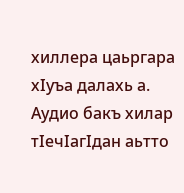хиллера цаьргара хIуъа далахь а. Аудио бакъ хилар тIечIагIдан аьтто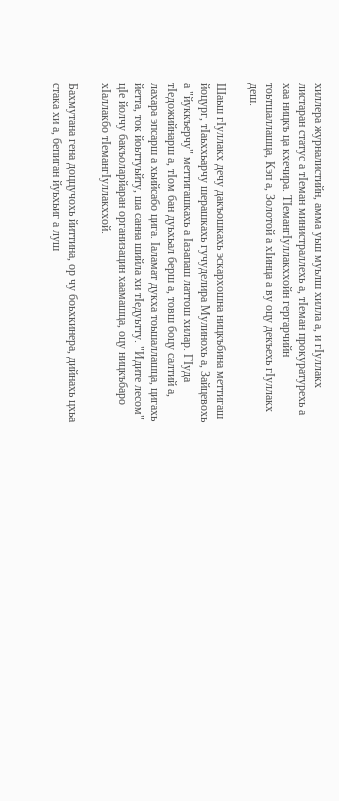хиллера журналистийн, амма уьш муьлш хилла а, и гIуллакх листаран статус а тIеман министраллехь а, тIеман прокуратурехь а хаа ницкъ ца кхечира. ТIемангIуллакххойн гергарчийн тоьтшаллашца, Кэп а, Золотой а хIинца а ву оцу декъехь гIуллакх деш.

Шаьш гIуллакх дечу дакъошкахь эскархошна ницкъбина меттигаш йоцург, тIаьххьарчу шерашкахь гучуделира Мулинохь а, Зайцевохь а "йуккъерчу" меттигашкахь а Iазапаш латтош хилар. ГIуда тIедожийнарш а, тIом бан дуьхьал берш а, товш боцу салтий а, лахара эпсарш а хьийсабо цига. Iаламат дукха тоьшаллашца, цигахь йетта, ток йоьттуьйту, ша санна шийла хи тIедуьтту. "Идите лесом" цIе йолчу бакъоларйаран организацин хаамашца, оцу ницкъбаро хIаллакбо тIемангIуллакххой.

Бахмутана гена доццучохь йиттина, ор чу боьхкинера, дийнахь цхьа стака хи а, бепиган йуьхьиг а луш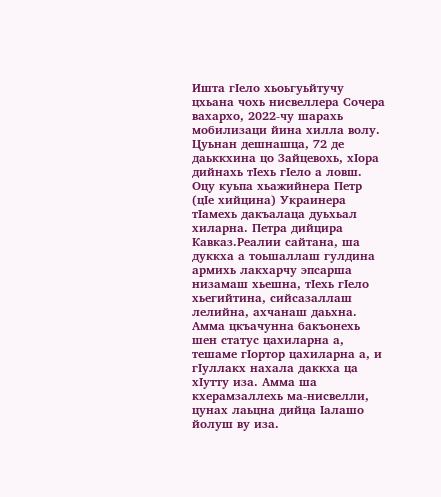Ишта гIело хьоьгуьйтучу цхьана чохь нисвеллера Сочера вахархо, 2022-чу шарахь мобилизаци йина хилла волу. Цуьнан дешнашца, 72 де даьккхина цо Зайцевохь, хIора дийнахь тIехь гIело а ловш. Оцу куьпа хьажийнера Петр (цIе хийцина) Украинера тIамехь дакъалаца дуьхьал хиларна. Петра дийцира Кавказ.Реалии сайтана, ша дуккха а тоьшаллаш гулдина армихь лакхарчу эпсарша низамаш хьешна, тIехь гIело хьегийтина, сийсазаллаш лелийна, ахчанаш даьхна. Амма цкъачунна бакъонехь шен статус цахиларна а, тешаме гIортор цахиларна а, и гIуллакх нахала даккха ца хIутту иза. Амма ша кхерамзаллехь ма-нисвелли, цунах лаьцна дийца Iалашо йолуш ву иза.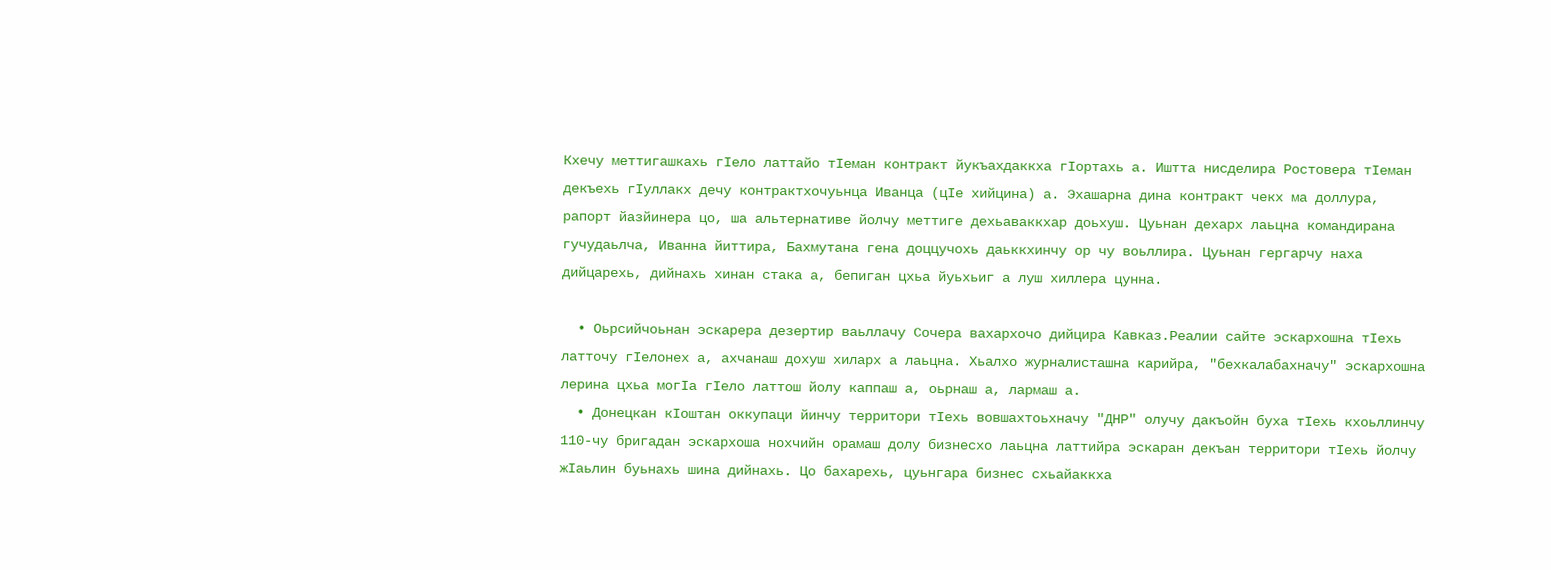Кхечу меттигашкахь гIело латтайо тIеман контракт йукъахдаккха гIортахь а. Иштта нисделира Ростовера тIеман декъехь гIуллакх дечу контрактхочуьнца Иванца (цIе хийцина) а. Эхашарна дина контракт чекх ма доллура, рапорт йазйинера цо, ша альтернативе йолчу меттиге дехьаваккхар доьхуш. Цуьнан дехарх лаьцна командирана гучудаьлча, Иванна йиттира, Бахмутана гена доццучохь даьккхинчу ор чу воьллира. Цуьнан гергарчу наха дийцарехь, дийнахь хинан стака а, бепиган цхьа йуьхьиг а луш хиллера цунна.

  • Оьрсийчоьнан эскарера дезертир ваьллачу Сочера вахархочо дийцира Кавказ.Реалии сайте эскархошна тӀехь латточу гӀелонех а, ахчанаш дохуш хиларх а лаьцна. Хьалхо журналисташна карийра, "бехкалабахначу" эскархошна лерина цхьа могӀа гӀело латтош йолу каппаш а, оьрнаш а, лармаш а.
  • Донецкан кIоштан оккупаци йинчу территори тӀехь вовшахтоьхначу "ДНР" олучу дакъойн буха тӀехь кхоьллинчу 110-чу бригадан эскархоша нохчийн орамаш долу бизнесхо лаьцна латтийра эскаран декъан территори тӀехь йолчу жӀаьлин буьнахь шина дийнахь. Цо бахарехь, цуьнгара бизнес схьайаккха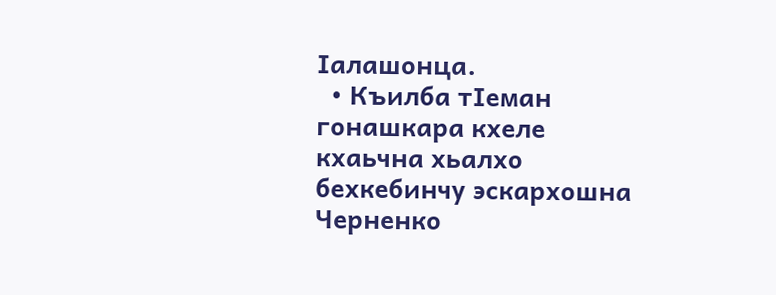Iалашонца.
  • Къилба тӀеман гонашкара кхеле кхаьчна хьалхо бехкебинчу эскархошна Черненко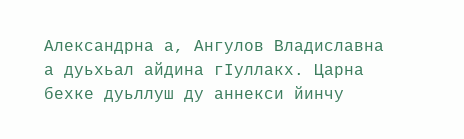Александрна а, Ангулов Владиславна а дуьхьал айдина гIуллакх. Царна бехке дуьллуш ду аннекси йинчу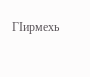ГӀирмехь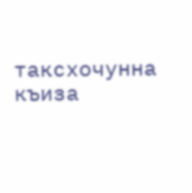таксхочунна къиза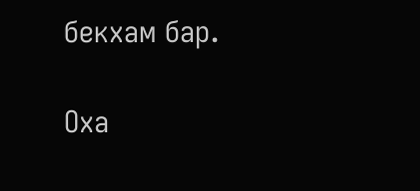бекхам бар.

Оха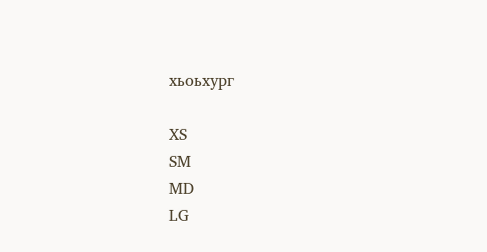хьоьхург

XS
SM
MD
LG